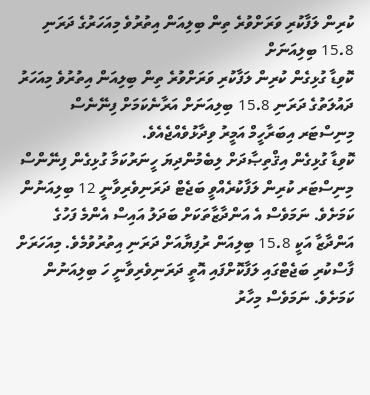ކުރިން ލަފާކުރި ވަރަށްވުރެ ތިން ބިލިއަން އިތުރުވެ މިއަހަރުގެ ދަރަނި 15.8 ބިލިއަނަށް
ކޮވިޑާ ގުޅިގެން ކުރިން ލަފާކުރި ވަރަށްވުރެ ތިން ބިލިއަން އިތުރުވެ މިއަހަރު ދައުލަތުގެ ދަރަނި 15.8 ބިލިއަނަށް އަރާނެކަމަށް ފިނޭނެސް މިނިސްޓަރ އިބަރާހީމް އަމީރު ވިދާޅުވެއްޖެއެވެ.
ކޮވިޑާ ގުޅިގެން އިޤްތިޞާދަށް ލިބެމުންދިޔަ ހީނަރުކަމާ ގުޅިގެން ފިނޭންސް މިނިސްޓަރ ކުރިން ލަފާކުރެއްވީ ބަޖެޓް ދަރަނިވެރިވާނީ 12 ބިލިއަނުން ކަމަށެވެ. ނަމަވެސް އެ އަންދާޒާތަކަށް ބަދަލު އައިސް އެންމެ ފަހުގެ އަންދާޒާ އަކީ 15.8 ބިލިއަން ރުފިޔާއަށް ދަރަނި އިތުރުވުމެވެ. މިއަހަރަށް ފާސްކުރި ބަޖެޓްގައި ލަފާކޮށްފައި އޮތީ ދަރަނިވެރިވާނީ ހަ ބިލިއަނުން ކަމަށެވެ. ނަމަވެސް މިހާރު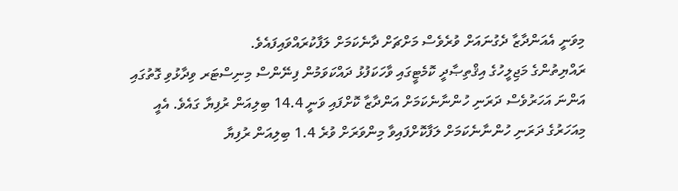މިވަނީ އެއަންދާޒާ ދެގުނައަށް ވުރެވެސް މަށްޗަށް ދާނެކަމަށް ލަފާކުރައްވައިފައެވެ.
ރައްޔިތުންގެ މަޖިލީހުގެ އިޤްތިޞާދީ ކޮމެޓީގައި ވާހަކަފުޅު ދައްކަވަމުން ފިނޭންސް މިނިސްޓަރ ވިދާޅުވި ގޮތުގައި އަންނަ އަހަރުވެސް ދަރަނި ހުންނާނެކަމަށް އަންދާޒާ ކޮށްފައި ވަނީ 14.4 ބިލިއަން ރުފިޔާ ގައެވެ. އެއީ މިއަހަރުގެ ދަރަނި ހުންނާނެކަމަށް ލަފާކޮށްފައިވާ މިންވަރަށް ވުރެ 1.4 ބިލިއަން ރުފިޔާ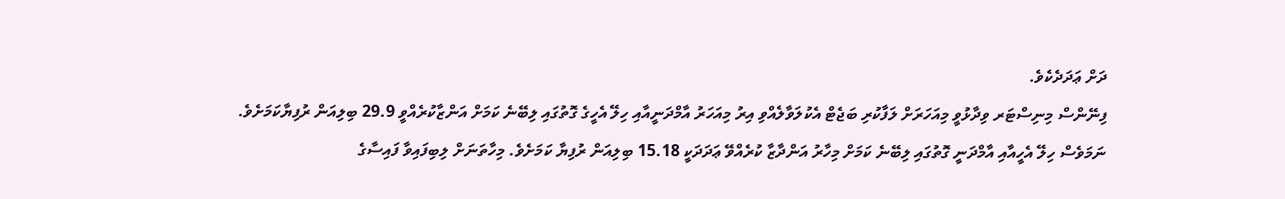ދަށް ޢަދަދެކެވެ.
ފިނޭންސް މިނިސްޓަރ ވިދާޅުވީ މިއަހަރަށް ލަފާކުރި ބަޖެޓް އެކުލަވާލެއްވި އިރު މިއަހަރު އާމްދަނީއާއި ހިލޭ އެހީގެ ގޮތުގައި ލިބޭނެ ކަމަށް އަންޒާކުރެއްވީ 29.9 ބިލިއަން ރުފިޔާކަމަށެވެ. ނަމަވެސް ހިލޭ އެހީއާއި އާމްދަނީ ގޮތުގައި ލިބޭނެ ކަމަށް މިހާރު އަންދާޒާ ކުރެއްވޭ ޢަދަދަކީ 15.18 ބިލިއަން ރުފިޔާ ކަމަށެވެ. މިހާތަނަށް ލިބިފައިވާ ފައިސާގެ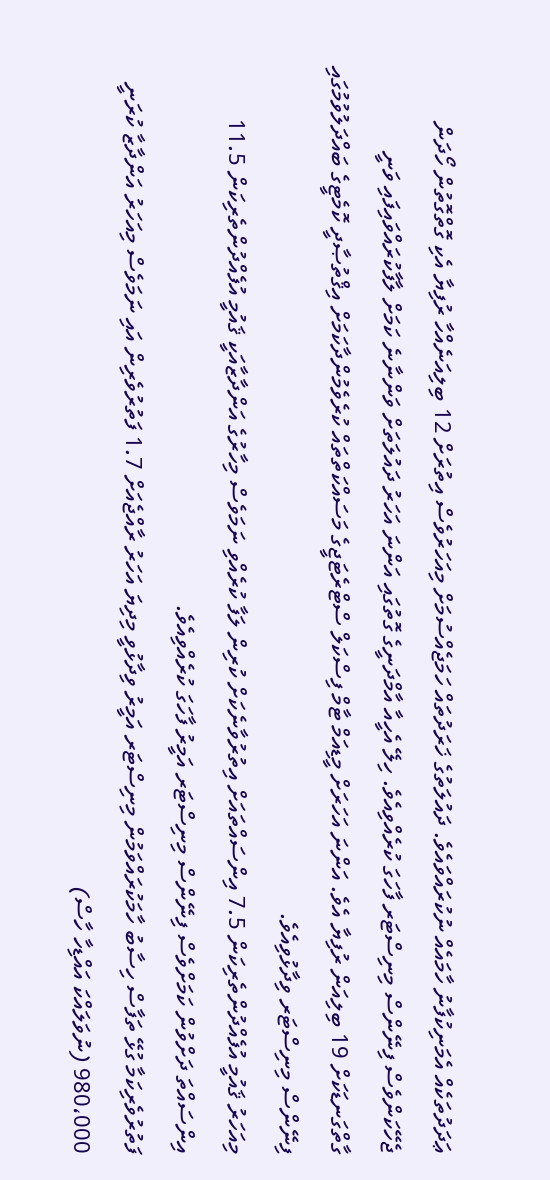ޢަދަދުތަކެއް އެމަނިކުފާނު ހާމައެއް ނުކުރައްވައެވެ. ދައުލަތުގެ ޚަރަދުތައް ހަމަޖެއްސުމަށް މިއަހަރުވެސް އިތުރަށް 12 ބިލިއަނެއްހާ ރުފިޔާ އެކި ގޮތްގޮތުން ހޯދަން ޖެހޭކަންވެސް ފިނޭންސް މިނިސްޓަރ ފާހަގަ ކުރެއްވިއެވެ. ހިލޭ އެހީއާ އާމްދަނީގެ ގޮތުގައި އަންނަ އަހަރު ދައުލަތަށް ވަންނާނެ ކަމަށް ލާފާކުރައްވައިފައި ވަނީ ގާތްގަނޑަކަށް 19 ބިލިއަން ރުފިޔާ އެވެ. އަންނަ އަހަރަށް މީޑިއަމް ޓާމް ފިސްކަލް ސްޓްރެޓަޖީގެ މަސައްކަތްތައް ކުރެވެމުންދާކަމަށް އިޤްތުޞާދީ ކޮމެޓީގެ ބައްދަލުވުމުގައި ފިނޭންސް މިނިސްޓަރ ވިދާޅުވިއެވެ.
މިއަހަރު ޤައުމީ އުފެއްދުންތެރިކަން 7.5 އިންސައްތައަށް އިތުރުވާނެކަށް ކުރިން ލަފާ ކުރެއްވި ނަމަވެސް މިހާރުގެ އަންދާޒާއަކީ ޤައުމީ އުފެއްދުންތެރިކަން 11.5 އިންސައްތަ ދަށްވުން ކަމަށްވެސް ފިނޭންސް މިނިސްޓަރ އަމީރު ފާހަގަ ކުރެއްވިއެވެ.
ފަތުރުވެރިކަމާ ގުޅޭ ތަފާސް ހިސާބު ހާމަކުރައްވަމުން މިނިސްޓަރ އަމީރު ވިދާޅުވީ މިދިޔަ އަހަރު ރާއްޖެއަށް 1.7 ފަތުރުވެރިން އައި ނަމަވެސް މިއަހަރު އަންދާޒާ ކުރަނީ 980،000 (ނުވަލައްކަ އައްޑިހާ ހާސް)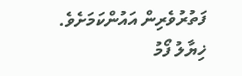ފަތުރުވެރިން އައުންކަމަށެވެ.
ޚިޔާލު ފޯމު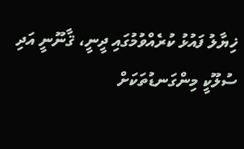ޚިޔާލު ފައުޅު ކުރެއްވުމުގައި ދީނީ، ޤާނޫނީ އަދި ސުލޫކީ މިންގަނޑުތަކަށް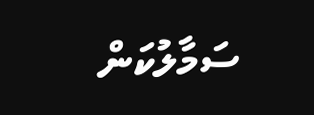ސަމާލުކަން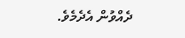ދެއްވުން އެދެމެވެ.